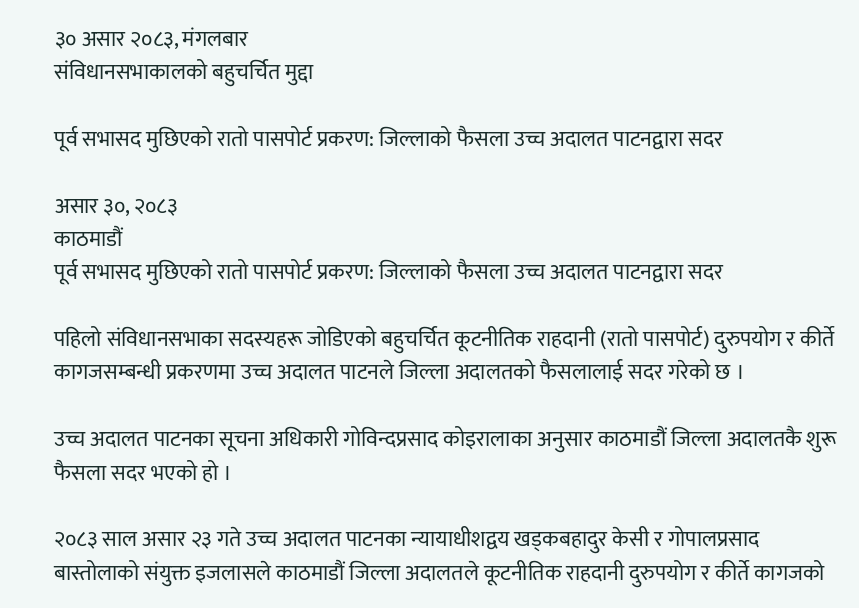३० असार २०८३, मंगलबार
संविधानसभाकालको बहुचर्चित मुद्दा

पूर्व सभासद मुछिएको रातो पासपोर्ट प्रकरण: जिल्लाको फैसला उच्च अदालत पाटनद्वारा सदर

असार ३०, २०८३
काठमाडौं
पूर्व सभासद मुछिएको रातो पासपोर्ट प्रकरण: जिल्लाको फैसला उच्च अदालत पाटनद्वारा सदर

पहिलो संविधानसभाका सदस्यहरू जोडिएको बहुचर्चित कूटनीतिक राहदानी (रातो पासपोर्ट) दुरुपयोग र कीर्ते कागजसम्बन्धी प्रकरणमा उच्च अदालत पाटनले जिल्ला अदालतको फैसलालाई सदर गरेको छ ।

उच्च अदालत पाटनका सूचना अधिकारी गोविन्दप्रसाद कोइरालाका अनुसार काठमाडौं जिल्ला अदालतकै शुरू फैसला सदर भएको हो ।

२०८३ साल असार २३ गते उच्च अदालत पाटनका न्यायाधीशद्वय खड्कबहादुर केसी र गोपालप्रसाद बास्तोलाको संयुक्त इजलासले काठमाडौं जिल्ला अदालतले कूटनीतिक राहदानी दुरुपयोग र कीर्ते कागजको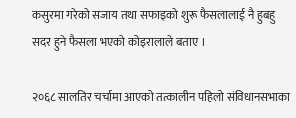कसुरमा गरेको सजाय तथा सफाइको शुरू फैसलालाई नै हुबहु सदर हुने फैसला भएको कोइरालाले बताए ।

२०६८ सालतिर चर्चामा आएको तत्कालीन पहिलो संविधानसभाका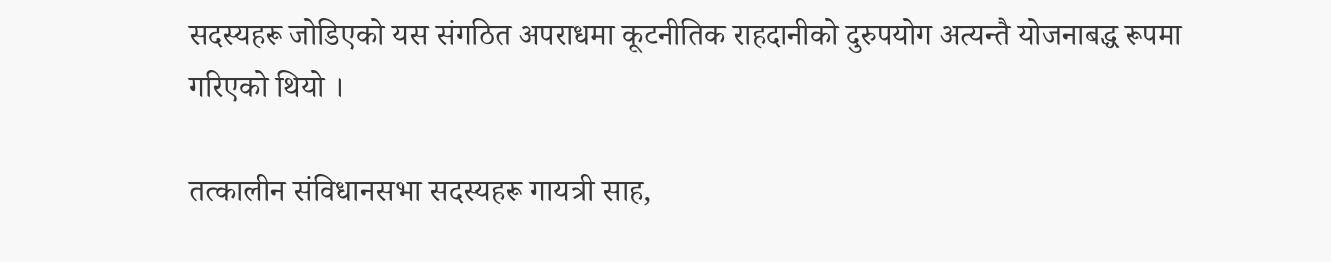सदस्यहरू जोडिएको यस संगठित अपराधमा कूटनीतिक राहदानीको दुरुपयोग अत्यन्तै योजनाबद्ध रूपमा गरिएको थियो ।

तत्कालीन संविधानसभा सदस्यहरू गायत्री साह,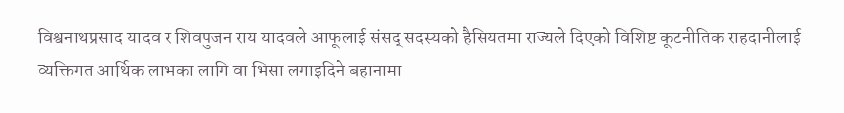विश्वनाथप्रसाद यादव र शिवपुजन राय यादवले आफूलाई संसद् सदस्यको हैसियतमा राज्यले दिएको विशिष्ट कूटनीतिक राहदानीलाई व्यक्तिगत आर्थिक लाभका लागि वा भिसा लगाइदिने बहानामा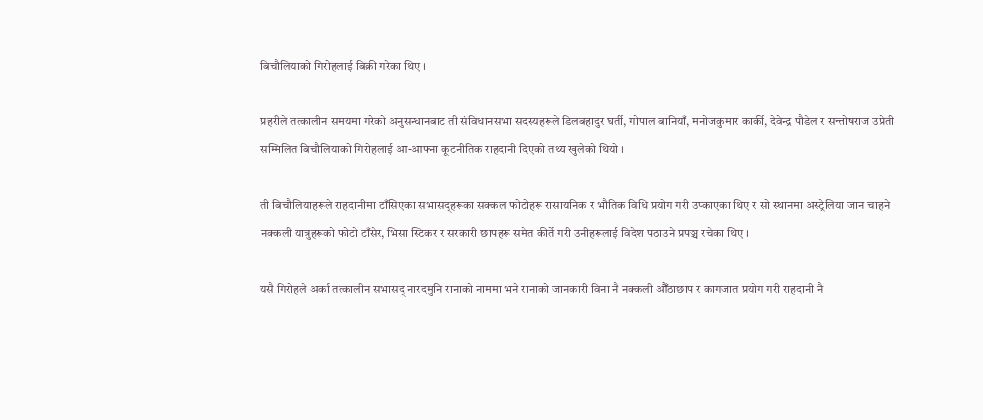बिचौलियाको गिरोहलाई बिक्री गरेका थिए ।

प्रहरीले तत्कालीन समयमा गरेको अनुसन्धानबाट ती संविधानसभा सदस्यहरूले डिलबहादुर घर्ती, गोपाल बानियाँ, मनोजकुमार कार्की, देवेन्द्र पौडेल र सन्तोषराज उप्रेती सम्मिलित बिचौलियाको गिरोहलाई आ-आफ्ना कूटनीतिक राहदानी दिएको तथ्य खुलेको थियो ।

ती बिचौलियाहरूले राहदानीमा टाँसिएका सभासद्हरूका सक्कल फोटोहरू रासायनिक र भौतिक विधि प्रयोग गरी उप्काएका थिए र सो स्थानमा अस्ट्रेलिया जान चाहने नक्कली यात्रुहरूको फोटो टाँसेर, भिसा स्टिकर र सरकारी छापहरू समेत कीर्ते गरी उनीहरूलाई विदेश पठाउने प्रपञ्च रचेका थिए ।

यसै गिरोहले अर्का तत्कालीन सभासद् नारदमुनि रानाको नाममा भने रानाको जानकारी विना नै नक्कली औँठाछाप र कागजात प्रयोग गरी राहदानी नै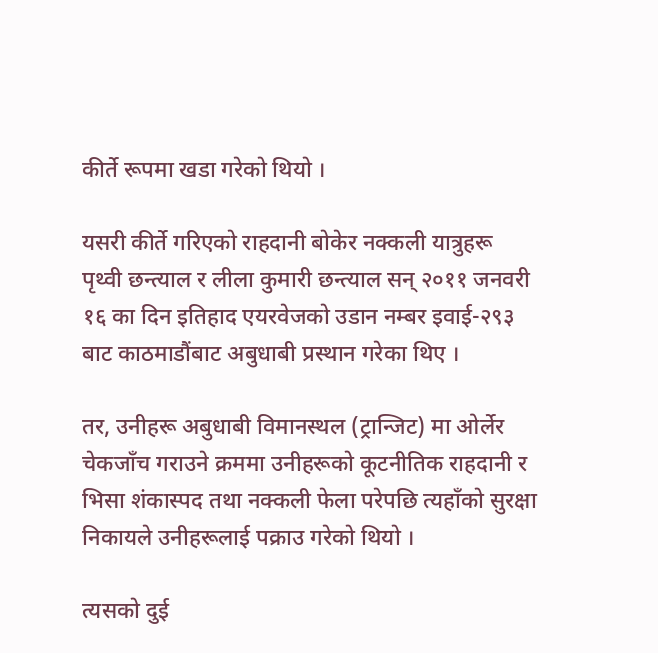कीर्ते रूपमा खडा गरेको थियो ।

यसरी कीर्ते गरिएको राहदानी बोकेर नक्कली यात्रुहरू पृथ्वी छन्त्याल र लीला कुमारी छन्त्याल सन् २०११ जनवरी १६ का दिन इतिहाद एयरवेजको उडान नम्बर इवाई-२९३ बाट काठमाडौंबाट अबुधाबी प्रस्थान गरेका थिए ।

तर, उनीहरू अबुधाबी विमानस्थल (ट्रान्जिट) मा ओर्लेर चेकजाँच गराउने क्रममा उनीहरूको कूटनीतिक राहदानी र भिसा शंकास्पद तथा नक्कली फेला परेपछि त्यहाँको सुरक्षा निकायले उनीहरूलाई पक्राउ गरेको थियो ।

त्यसको दुई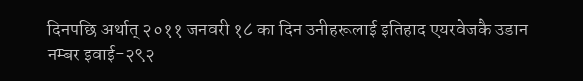दिनपछि अर्थात् २०११ जनवरी १८ का दिन उनीहरूलाई इतिहाद एयरवेजकै उडान नम्बर इवाई-२९२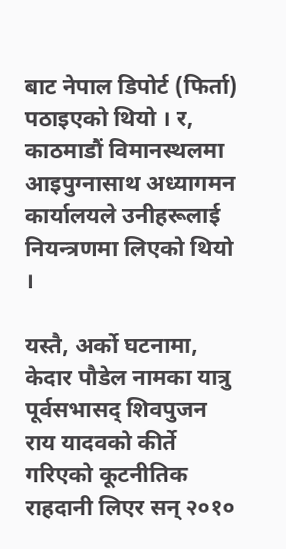बाट नेपाल डिपोर्ट (फिर्ता) पठाइएको थियो । र, काठमाडौं विमानस्थलमा आइपुग्नासाथ अध्यागमन कार्यालयले उनीहरूलाई नियन्त्रणमा लिएको थियो ।

यस्तै, अर्को घटनामा, केदार पौडेल नामका यात्रु पूर्वसभासद् शिवपुजन राय यादवको कीर्ते गरिएको कूटनीतिक राहदानी लिएर सन् २०१०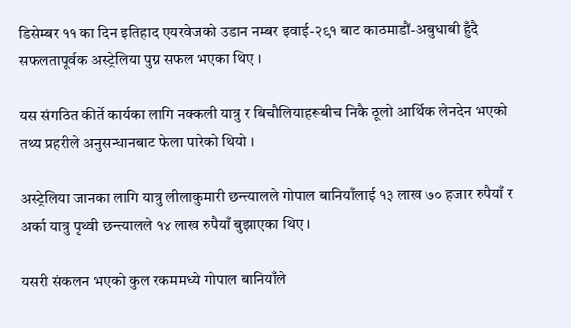डिसेम्बर ११ का दिन इतिहाद एयरवेजको उडान नम्बर इवाई-२९१ बाट काठमाडौं-अबुधाबी हुँदै सफलतापूर्वक अस्ट्रेलिया पुग्न सफल भएका थिए ।

यस संगठित कीर्ते कार्यका लागि नक्कली यात्रु र बिचौलियाहरूबीच निकै ठूलो आर्थिक लेनदेन भएको तथ्य प्रहरीले अनुसन्धानबाट फेला पारेको थियो ।

अस्ट्रेलिया जानका लागि यात्रु लीलाकुमारी छन्त्यालले गोपाल बानियाँलाई १३ लाख ७० हजार रुपैयाँ र अर्का यात्रु पृथ्वी छन्त्यालले १४ लाख रुपैयाँ बुझाएका थिए ।

यसरी संकलन भएको कुल रकममध्ये गोपाल बानियाँले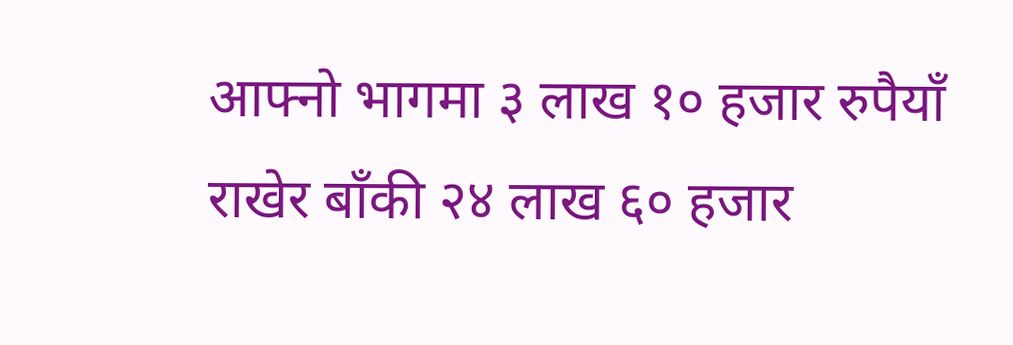आफ्नो भागमा ३ लाख १० हजार रुपैयाँ राखेर बाँकी २४ लाख ६० हजार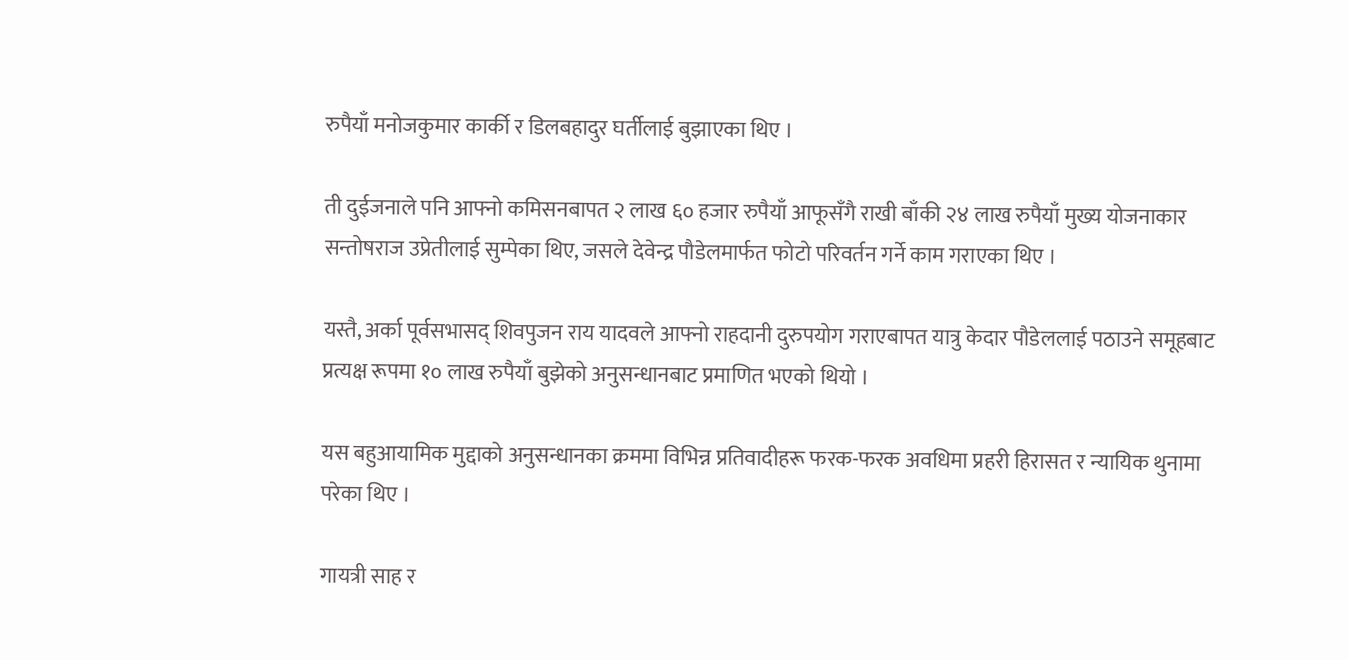रुपैयाँ मनोजकुमार कार्की र डिलबहादुर घर्तीलाई बुझाएका थिए ।

ती दुईजनाले पनि आफ्नो कमिसनबापत २ लाख ६० हजार रुपैयाँ आफूसँगै राखी बाँकी २४ लाख रुपैयाँ मुख्य योजनाकार सन्तोषराज उप्रेतीलाई सुम्पेका थिए, जसले देवेन्द्र पौडेलमार्फत फोटो परिवर्तन गर्ने काम गराएका थिए ।

यस्तै, अर्का पूर्वसभासद् शिवपुजन राय यादवले आफ्नो राहदानी दुरुपयोग गराएबापत यात्रु केदार पौडेललाई पठाउने समूहबाट प्रत्यक्ष रूपमा १० लाख रुपैयाँ बुझेको अनुसन्धानबाट प्रमाणित भएको थियो ।

यस बहुआयामिक मुद्दाको अनुसन्धानका क्रममा विभिन्न प्रतिवादीहरू फरक-फरक अवधिमा प्रहरी हिरासत र न्यायिक थुनामा परेका थिए ।

गायत्री साह र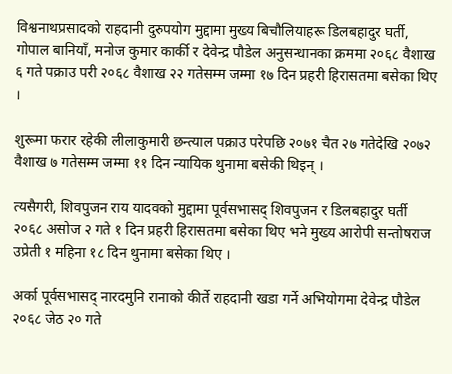विश्वनाथप्रसादको राहदानी दुरुपयोग मुद्दामा मुख्य बिचौलियाहरू डिलबहादुर घर्ती, गोपाल बानियाँ, मनोज कुमार कार्की र देवेन्द्र पौडेल अनुसन्धानका क्रममा २०६८ वैशाख ६ गते पक्राउ परी २०६८ वैशाख २२ गतेसम्म जम्मा १७ दिन प्रहरी हिरासतमा बसेका थिए ।

शुरूमा फरार रहेकी लीलाकुमारी छन्त्याल पक्राउ परेपछि २०७१ चैत २७ गतेदेखि २०७२ वैशाख ७ गतेसम्म जम्मा ११ दिन न्यायिक थुनामा बसेकी थिइन् ।

त्यसैगरी, शिवपुजन राय यादवको मुद्दामा पूर्वसभासद् शिवपुजन र डिलबहादुर घर्ती २०६८ असोज २ गते १ दिन प्रहरी हिरासतमा बसेका थिए भने मुख्य आरोपी सन्तोषराज उप्रेती १ महिना १८ दिन थुनामा बसेका थिए ।

अर्का पूर्वसभासद् नारदमुनि रानाको कीर्ते राहदानी खडा गर्ने अभियोगमा देवेन्द्र पौडेल २०६८ जेठ २० गते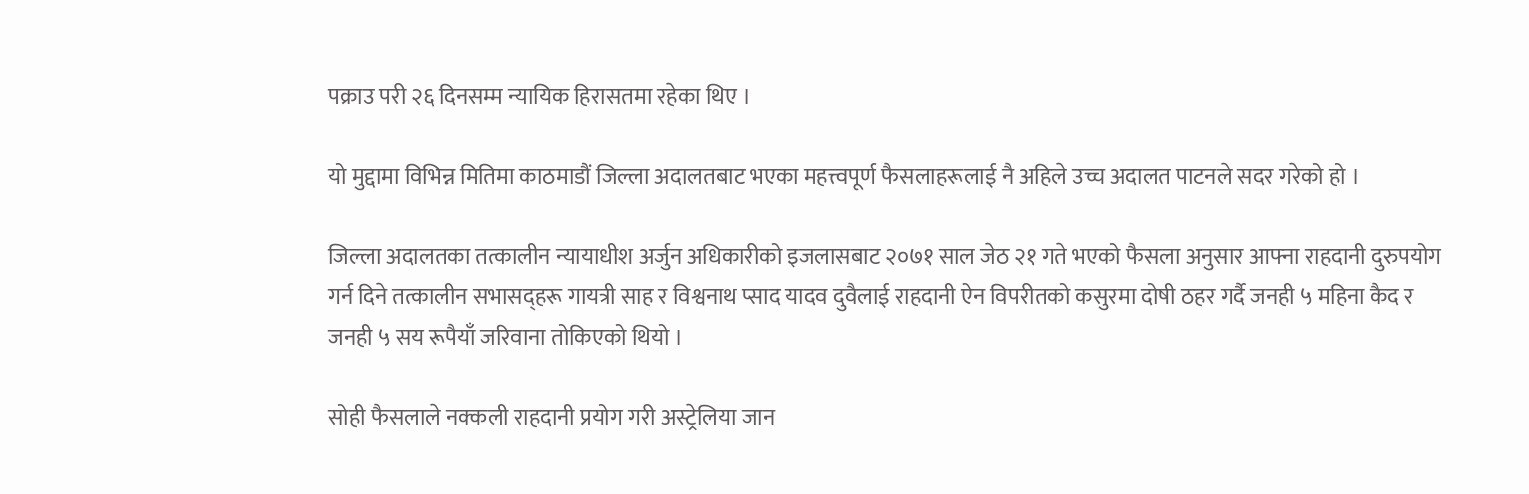पक्राउ परी २६ दिनसम्म न्यायिक हिरासतमा रहेका थिए ।

यो मुद्दामा विभिन्न मितिमा काठमाडौं जिल्ला अदालतबाट भएका महत्त्वपूर्ण फैसलाहरूलाई नै अहिले उच्च अदालत पाटनले सदर गरेको हो ।

जिल्ला अदालतका तत्कालीन न्यायाधीश अर्जुन अधिकारीको इजलासबाट २०७१ साल जेठ २१ गते भएको फैसला अनुसार आफ्ना राहदानी दुरुपयोग गर्न दिने तत्कालीन सभासद्हरू गायत्री साह र विश्वनाथ प्साद यादव दुवैलाई राहदानी ऐन विपरीतको कसुरमा दोषी ठहर गर्दै जनही ५ महिना कैद र जनही ५ सय रूपैयाँ जरिवाना तोकिएको थियो ।

सोही फैसलाले नक्कली राहदानी प्रयोग गरी अस्ट्रेलिया जान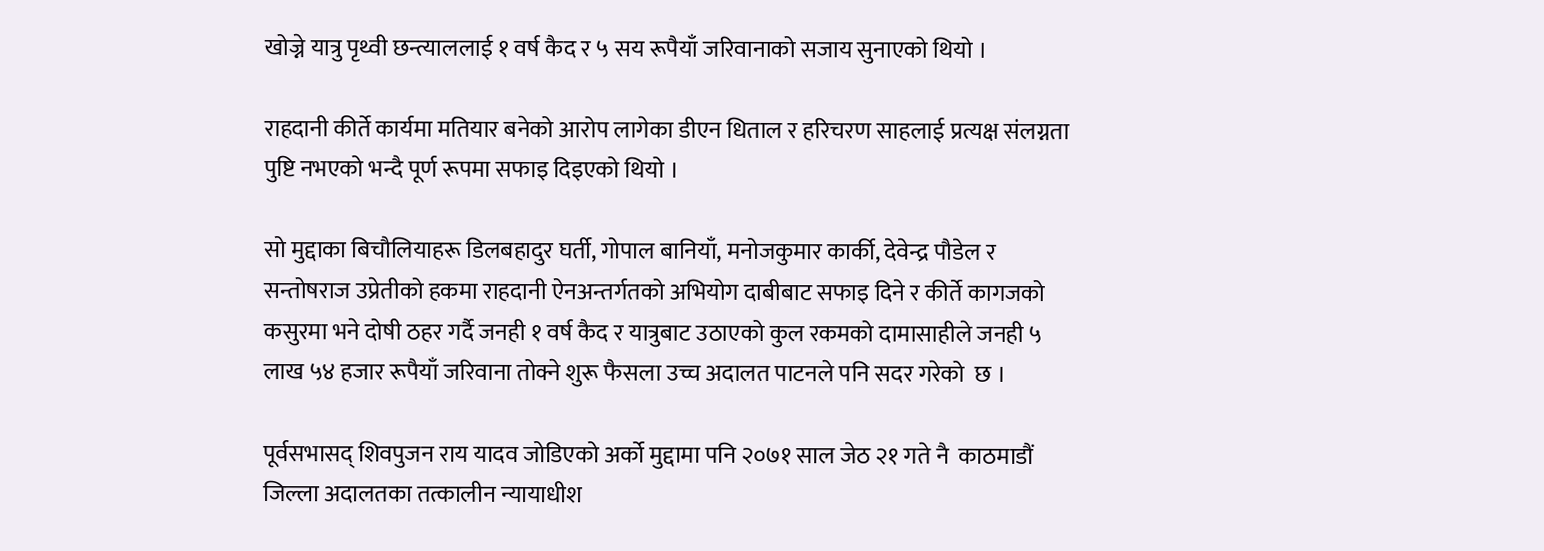खोज्ने यात्रु पृथ्वी छन्त्याललाई १ वर्ष कैद र ५ सय रूपैयाँ जरिवानाको सजाय सुनाएको थियो ।

राहदानी कीर्ते कार्यमा मतियार बनेको आरोप लागेका डीएन धिताल र हरिचरण साहलाई प्रत्यक्ष संलग्नता पुष्टि नभएको भन्दै पूर्ण रूपमा सफाइ दिइएको थियो ।

सो मुद्दाका बिचौलियाहरू डिलबहादुर घर्ती, गोपाल बानियाँ, मनोजकुमार कार्की, देवेन्द्र पौडेल र सन्तोषराज उप्रेतीको हकमा राहदानी ऐनअन्तर्गतको अभियोग दाबीबाट सफाइ दिने र कीर्ते कागजको कसुरमा भने दोषी ठहर गर्दै जनही १ वर्ष कैद र यात्रुबाट उठाएको कुल रकमको दामासाहीले जनही ५ लाख ५४ हजार रूपैयाँ जरिवाना तोक्ने शुरू फैसला उच्च अदालत पाटनले पनि सदर गरेको  छ ।

पूर्वसभासद् शिवपुजन राय यादव जोडिएको अर्को मुद्दामा पनि २०७१ साल जेठ २१ गते नै  काठमाडौं जिल्ला अदालतका तत्कालीन न्यायाधीश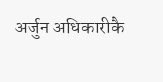अर्जुन अधिकारीकै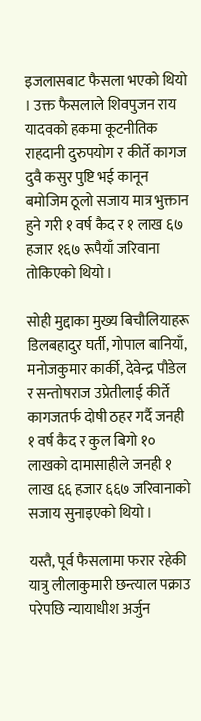इजलासबाट फैसला भएको थियो । उक्त फैसलाले शिवपुजन राय यादवको हकमा कूटनीतिक राहदानी दुरुपयोग र कीर्ते कागज दुवै कसुर पुष्टि भई कानून बमोजिम ठूलो सजाय मात्र भुक्तान हुने गरी १ वर्ष कैद र १ लाख ६७ हजार १६७ रूपैयाँ जरिवाना तोकिएको थियो ।

सोही मुद्दाका मुख्य बिचौलियाहरू डिलबहादुर घर्ती, गोपाल बानियाँ, मनोजकुमार कार्की, देवेन्द्र पौडेल र सन्तोषराज उप्रेतीलाई कीर्ते कागजतर्फ दोषी ठहर गर्दै जनही १ वर्ष कैद र कुल बिगो १० लाखको दामासाहीले जनही १ लाख ६६ हजार ६६७ जरिवानाको सजाय सुनाइएको थियो ।

यस्तै, पूर्व फैसलामा फरार रहेकी यात्रु लीलाकुमारी छन्त्याल पक्राउ परेपछि न्यायाधीश अर्जुन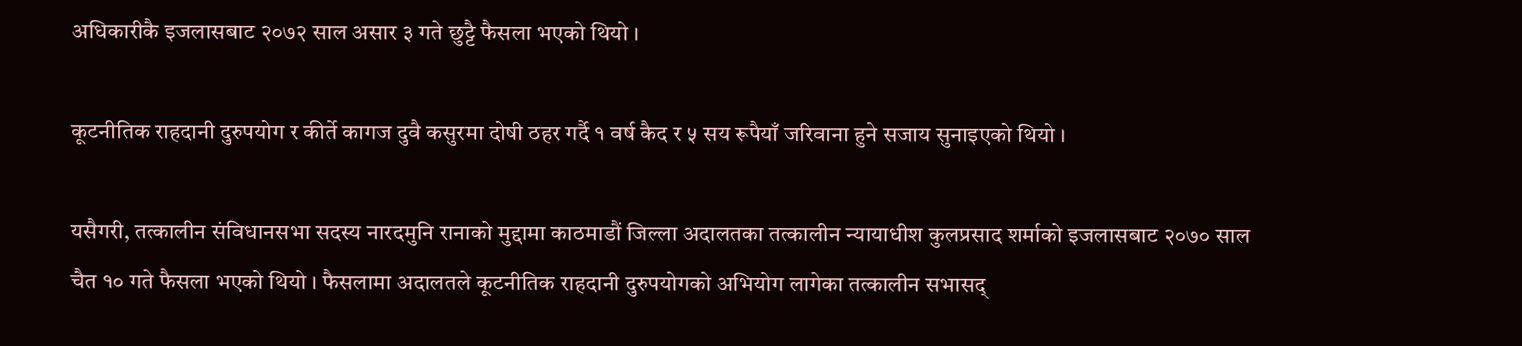अधिकारीकै इजलासबाट २०७२ साल असार ३ गते छुट्टै फैसला भएको थियो ।

कूटनीतिक राहदानी दुरुपयोग र कीर्ते कागज दुवै कसुरमा दोषी ठहर गर्दै १ वर्ष कैद र ५ सय रूपैयाँ जरिवाना हुने सजाय सुनाइएको थियो ।

यसैगरी, तत्कालीन संविधानसभा सदस्य नारदमुनि रानाको मुद्दामा काठमाडौं जिल्ला अदालतका तत्कालीन न्यायाधीश कुलप्रसाद शर्माको इजलासबाट २०७० साल चैत १० गते फैसला भएको थियो । फैसलामा अदालतले कूटनीतिक राहदानी दुरुपयोगको अभियोग लागेका तत्कालीन सभासद्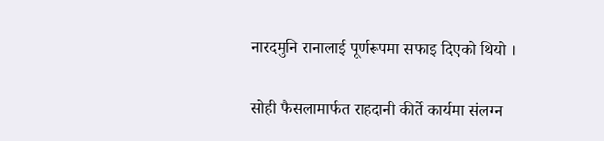नारदमुनि रानालाई पूर्णरूपमा सफाइ दिएको थियो ।

सोही फैसलामार्फत राहदानी कीर्ते कार्यमा संलग्न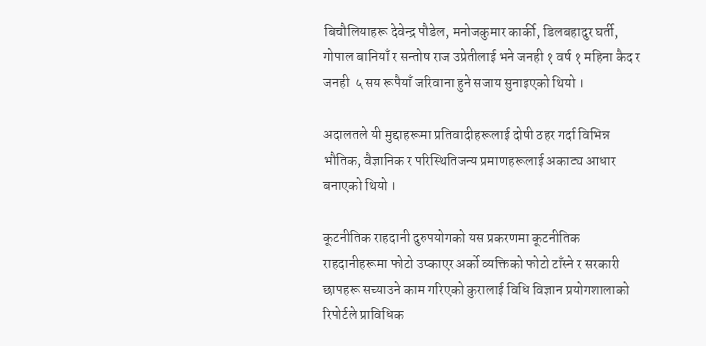बिचौलियाहरू देवेन्द्र पौडेल, मनोजकुमार कार्की, डिलबहादुर घर्ती, गोपाल बानियाँ र सन्तोष राज उप्रेतीलाई भने जनही १ वर्ष १ महिना कैद र जनही  ५ सय रूपैयाँ जरिवाना हुने सजाय सुनाइएको थियो ।

अदालतले यी मुद्दाहरूमा प्रतिवादीहरूलाई दोषी ठहर गर्दा विभिन्न भौतिक, वैज्ञानिक र परिस्थितिजन्य प्रमाणहरूलाई अकाट्य आधार बनाएको थियो ।

कूटनीतिक राहदानी दुरुपयोगको यस प्रकरणमा कूटनीतिक राहदानीहरूमा फोटो उप्काएर अर्को व्यक्तिको फोटो टाँस्ने र सरकारी छापहरू सच्याउने काम गरिएको कुरालाई विधि विज्ञान प्रयोगशालाको रिपोर्टले प्राविधिक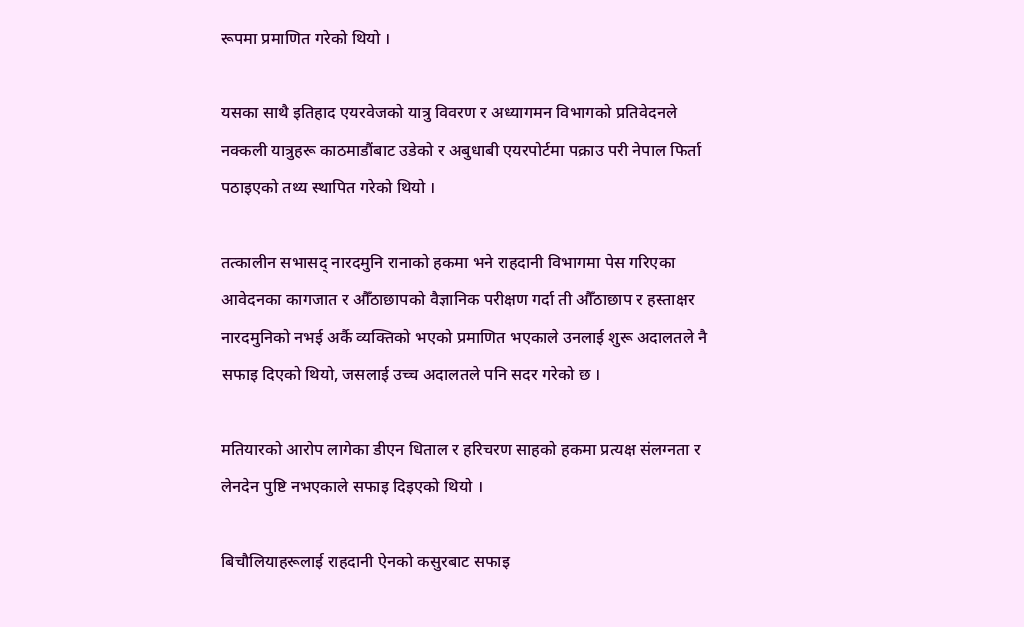रूपमा प्रमाणित गरेको थियो ।

यसका साथै इतिहाद एयरवेजको यात्रु विवरण र अध्यागमन विभागको प्रतिवेदनले नक्कली यात्रुहरू काठमाडौंबाट उडेको र अबुधाबी एयरपोर्टमा पक्राउ परी नेपाल फिर्ता पठाइएको तथ्य स्थापित गरेको थियो ।

तत्कालीन सभासद् नारदमुनि रानाको हकमा भने राहदानी विभागमा पेस गरिएका आवेदनका कागजात र औँठाछापको वैज्ञानिक परीक्षण गर्दा ती औँठाछाप र हस्ताक्षर नारदमुनिको नभई अर्कै व्यक्तिको भएको प्रमाणित भएकाले उनलाई शुरू अदालतले नै सफाइ दिएको थियो, जसलाई उच्च अदालतले पनि सदर गरेको छ ।

मतियारको आरोप लागेका डीएन धिताल र हरिचरण साहको हकमा प्रत्यक्ष संलग्नता र लेनदेन पुष्टि नभएकाले सफाइ दिइएको थियो ।

बिचौलियाहरूलाई राहदानी ऐनको कसुरबाट सफाइ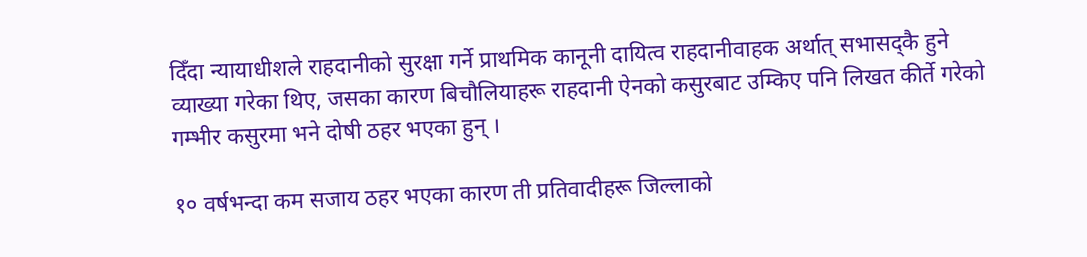दिँदा न्यायाधीशले राहदानीको सुरक्षा गर्ने प्राथमिक कानूनी दायित्व राहदानीवाहक अर्थात् सभासद्कै हुने व्याख्या गरेका थिए, जसका कारण बिचौलियाहरू राहदानी ऐनको कसुरबाट उम्किए पनि लिखत कीर्ते गरेको गम्भीर कसुरमा भने दोषी ठहर भएका हुन् ।

१० वर्षभन्दा कम सजाय ठहर भएका कारण ती प्रतिवादीहरू जिल्लाको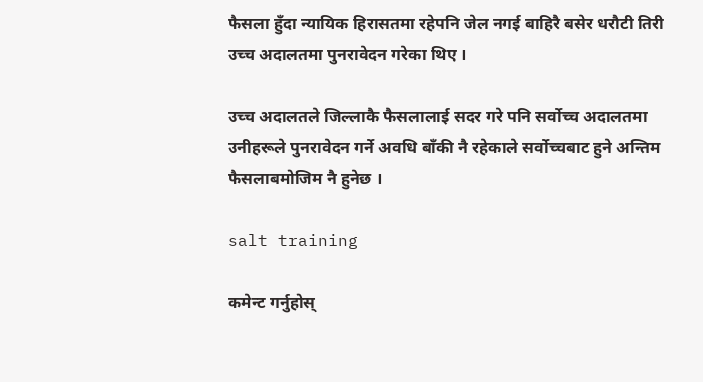फैसला हुँदा न्यायिक हिरासतमा रहेपनि जेल नगई बाहिरै बसेर धरौटी तिरी उच्च अदालतमा पुनरावेदन गरेका थिए ।

उच्च अदालतले जिल्लाकै फैसलालाई सदर गरे पनि सर्वोच्च अदालतमा उनीहरूले पुनरावेदन गर्ने अवधि बाँकी नै रहेकाले सर्वोच्चबाट हुने अन्तिम फैसलाबमोजिम नै हुनेछ ।

salt training

कमेन्ट गर्नुहोस्